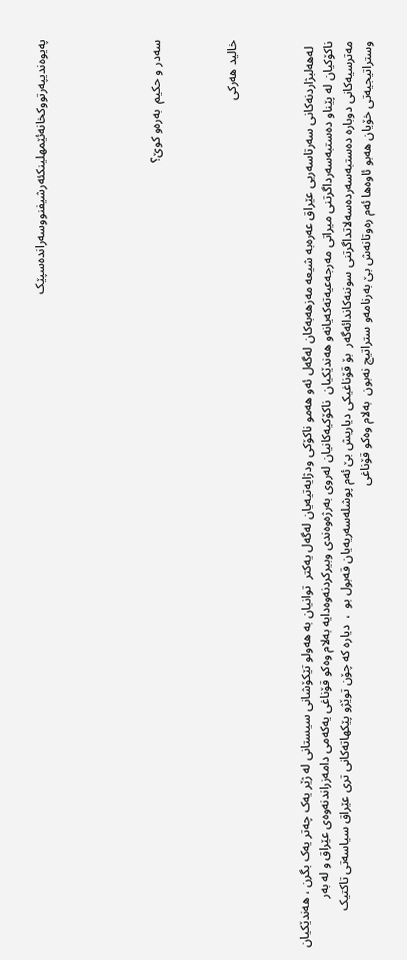په‌یوه‌ندیپه‌رتووکخانه‌ئێمهلینکئه‌رشیفنووسه‌رانده‌سپێک





سه‌در و حکیم  به‌ره‌و کوێ؟



خالید هه‌رکی



  له‌هه‌لبژاردنه‌کانی سه‌رتاسه‌ریی عێراق عه‌ره‌به‌ شیعه‌ مه‌زهه‌به‌کان له‌گه‌ل ئه‌و هه‌مو ناکۆکی ودژایه‌تیه‌یان له‌گه‌ل یه‌کتر  توانیان به‌ هه‌ولو تێکۆشانی سیستانی له‌ ژێر یه‌ک چه‌تر یه‌ک بگرن ، هه‌ندێکیان ناکۆکیان له‌ پێناو ده‌ستبه‌سه‌رداگرتنی میراتی مه‌رجه‌عیه‌ته‌که‌یانه‌و هه‌ندێکیان  ناکۆکیه‌کانیان له‌روی به‌رژه‌وه‌ندی وبیرکردنه‌وه‌دایه‌ به‌لام وه‌کو قۆناغی یه‌که‌می دامه‌زراندنه‌وه‌ی عێراق و له‌ به‌ر مه‌ترسیه‌کانی دوباره‌ ده‌ستبه‌سه‌رده‌سه‌لاتداگرتنی سوننه‌کاندائه‌گه‌ر  بۆ قۆناغیکی دیاریش بێ ئه‌م پوشله‌سه‌ریه‌یان قه‌بول بو  ،  دیاره‌ که‌ چۆن توێژو پێکهاته‌کانی تری عێراق سیاسه‌تی تاکتیک وستراتیجیه‌تی خۆیان هه‌بو ئاوه‌ها ئه‌م ره‌وتانه‌ش بێ به‌رنامه‌و ستراتیج نه‌بون  به‌لام وه‌کو قۆناغی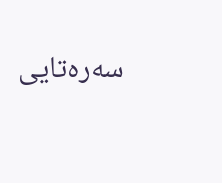سه‌ره‌تایی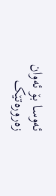ئه‌وسا بۆ ئه‌وان زه‌روره‌تێک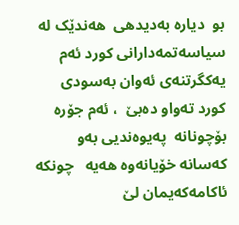بو  دیاره‌ به‌دیدهی  هه‌ندێک له‌ سیاسه‌تمه‌دارانی کورد ئه‌م یه‌کگرتنه‌ی ئه‌وان به‌سودی کورد ته‌واو ده‌بێ  ، ئه‌م جۆره‌  بۆچونانه‌  په‌یوه‌ندیی به‌و که‌سانه‌ خۆیانه‌وه‌ هه‌یه‌   چونکه‌  ئاکامه‌که‌یمان لێ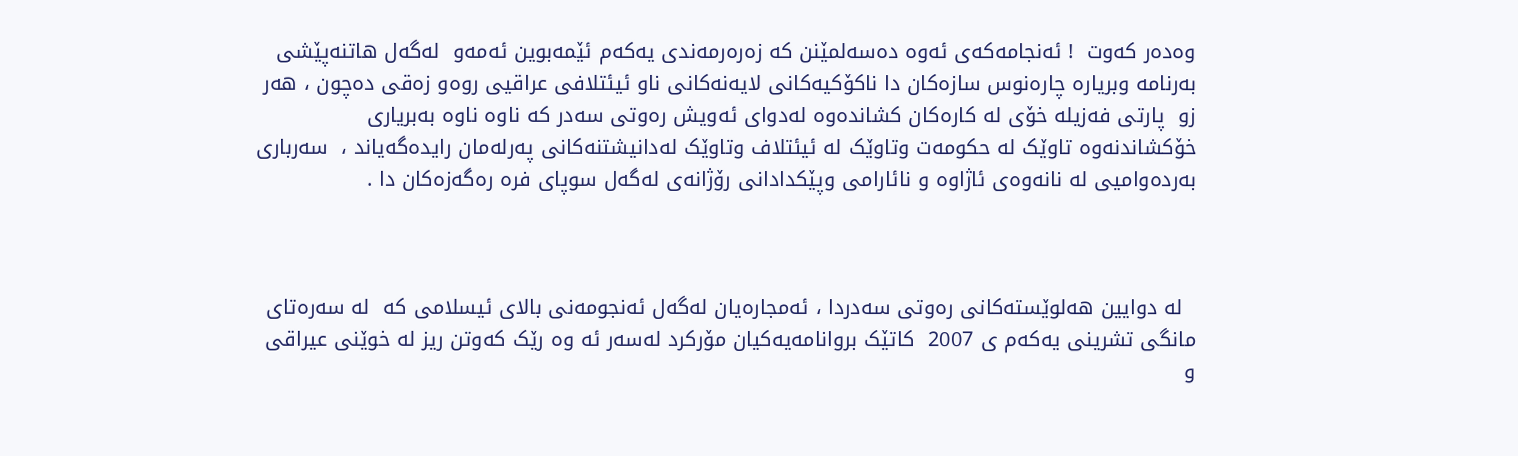وه‌ده‌ر که‌وت  ! ئه‌نجامه‌که‌ی ئه‌وه‌ ده‌سه‌لمێنن که‌ زه‌ره‌رمه‌ندی یه‌که‌م ئێمه‌بوین ئه‌مه‌و  له‌گه‌ل هاتنه‌پێشی به‌رنامه‌ وبریاره‌ چاره‌نوس سازه‌کان دا ناکۆکیه‌کانی لایه‌نه‌کانی ناو ئیئتلافی عراقیی روه‌و زه‌قی ده‌چون ، هه‌ر زو  پارتی فه‌زیله‌ خۆی له‌ کاره‌کان کشانده‌وه‌ له‌دوای ئه‌ویش ره‌وتی سه‌در که‌ ناوه‌ ناوه‌ به‌بریاری خۆکشاندنه‌وه‌ تاوێک له‌ حکومه‌ت وتاوێک له‌ ئیئتلاف وتاوێک له‌دانیشتنه‌کانی په‌رله‌مان رایده‌گه‌یاند ،  سه‌رباری به‌رده‌وامیی له‌ نانه‌وه‌ی ئاژاوه‌ و نائارامی وپێکدادانی رۆژانه‌ی له‌گه‌ل سوپای فره‌ ره‌گه‌زه‌کان دا .



  له‌ دوایین هه‌لوێسته‌کانی ره‌وتی سه‌دردا ، ئه‌مجاره‌یان له‌گه‌ل ئه‌نجومه‌نی بالای ئیسلامی که‌  له‌ سه‌ره‌تای مانگی تشرینی یه‌که‌م ی 2007  کاتێک بروانامه‌یه‌کیان مۆرکرد له‌سه‌ر ئه‌ وه‌ رێک که‌وتن ریز له‌ خوێنی عیراقی  و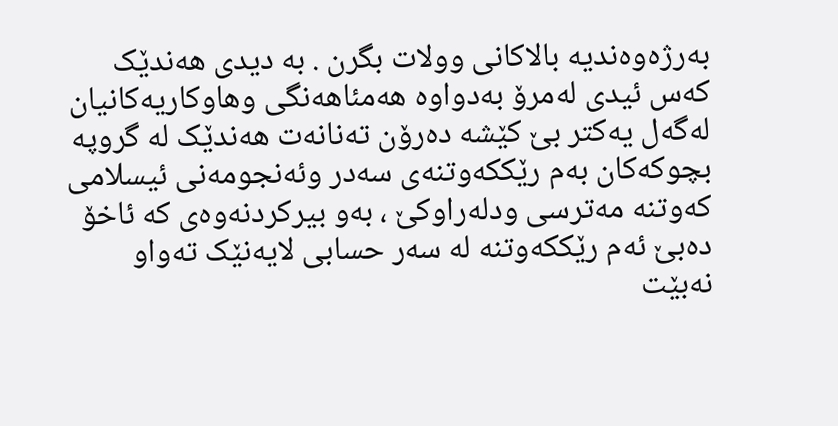به‌رژه‌وه‌ندیه‌ بالاکانی وولات بگرن . به‌ دیدی هه‌ندێک که‌س ئیدی له‌مرۆ به‌دواوه‌ هه‌مئاهه‌نگی وهاوکاریه‌کانیان له‌گه‌ل یه‌کتر بێ کێشه‌ ده‌رۆن ته‌نانه‌ت هه‌ندێک له‌ گروپه‌ بچوکه‌کان به‌م رێککه‌وتنه‌ی سه‌در وئه‌نجومه‌نی ئیسلامی که‌وتنه‌ مه‌ترسی ودله‌راوکێ ، به‌و بیرکردنه‌وه‌ی که‌ ئاخۆ ده‌بێ ئه‌م رێککه‌وتنه‌ له‌ سه‌ر حسابی لایه‌نێک ته‌واو نه‌بێت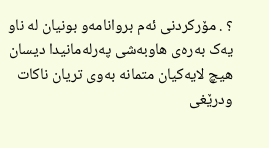؟ . مۆرکردنی ئه‌م بروانامه‌و بونیان له‌ ناو یه‌ک به‌ره‌ی هاوبه‌شی په‌رله‌مانیدا دیسان  هیچ لایه‌کیان متمانه‌ به‌وی تریان ناکات ودرێغی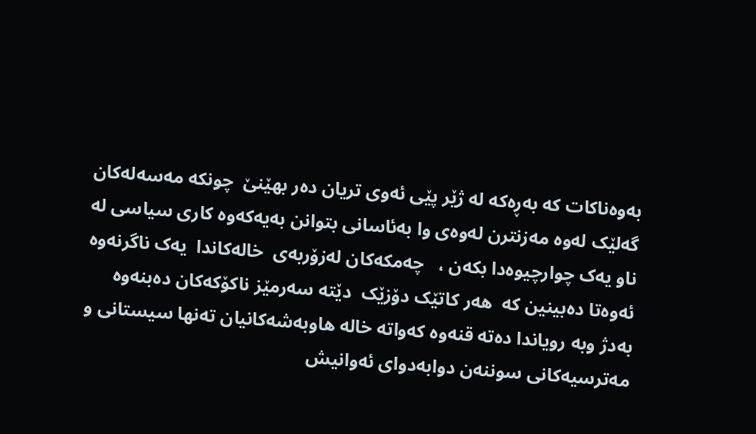به‌وه‌ناکات که‌ به‌ڕه‌که‌ له‌ ژێر پێی ئه‌وی تریان ده‌ر بهێنێ  چونکه‌ مه‌سه‌له‌کان گه‌لێک له‌وه‌ مه‌زنترن له‌وه‌ی وا به‌ئاسانی بتوانن به‌یه‌که‌وه‌ کاری سیاسی له‌ ناو یه‌ک چوارچیوه‌دا بکه‌ن ،   چه‌مکه‌کان له‌زۆربه‌ی  خاله‌کاندا  یه‌ک ناگرنه‌وه‌  ئه‌وه‌تا ده‌بینین که‌  هه‌ر کاتێک دۆزێک  دێته‌ سه‌رمێز ناکۆکه‌کان ده‌بنه‌وه‌ به‌دژ وبه‌ رویاندا ده‌ته قنه‌وه‌ که‌واته‌ خاله‌ هاوبه‌شه‌کانیان ته‌نها سیستانی و مه‌ترسیه‌کانی سوننه‌ن دوابه‌دوای ئه‌وانیش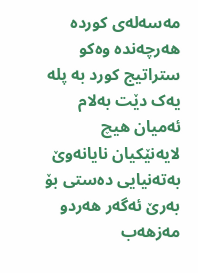مه‌سه‌له‌ی کورده‌ هه‌رچه‌نده‌ وه‌کو ستراتیج کورد به‌ پله‌ یه‌ک دێت به‌لام ئه‌میان هیچ لایه‌نێکیان نایانه‌وێ به‌ته‌نیایی ده‌ستی بۆ به‌رێ ئه‌گه‌ر هه‌ردو مه‌زهه‌ب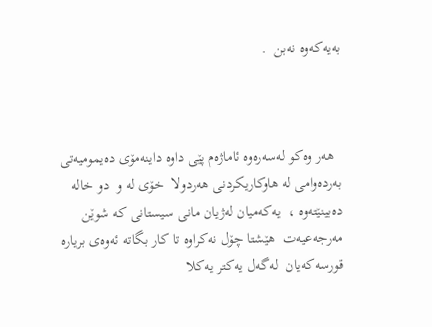به‌یه‌که‌وه‌ نه‌بن  .



  هه‌ر وه‌کو له‌سه‌ره‌وه‌ ئاماژه‌م پێی داوه‌ داینه‌مۆی ده‌یمومیه‌تی به‌رده‌وامی له‌ هاوکاریکردنی هه‌ردولا  خۆی له‌ و  دو خاله‌ ده‌بینێته‌وه‌ ،  یه‌که‌میان له‌ژیان مانی سیستانی که‌ شوێن مه‌رجه‌عیه‌ت  هێشتا چۆل نه‌کراوه‌ تا کار بگاته‌ ئه‌وه‌ی بریاره‌ قورسه‌که‌یان  له‌گه‌ل یه‌کتر یه‌کلا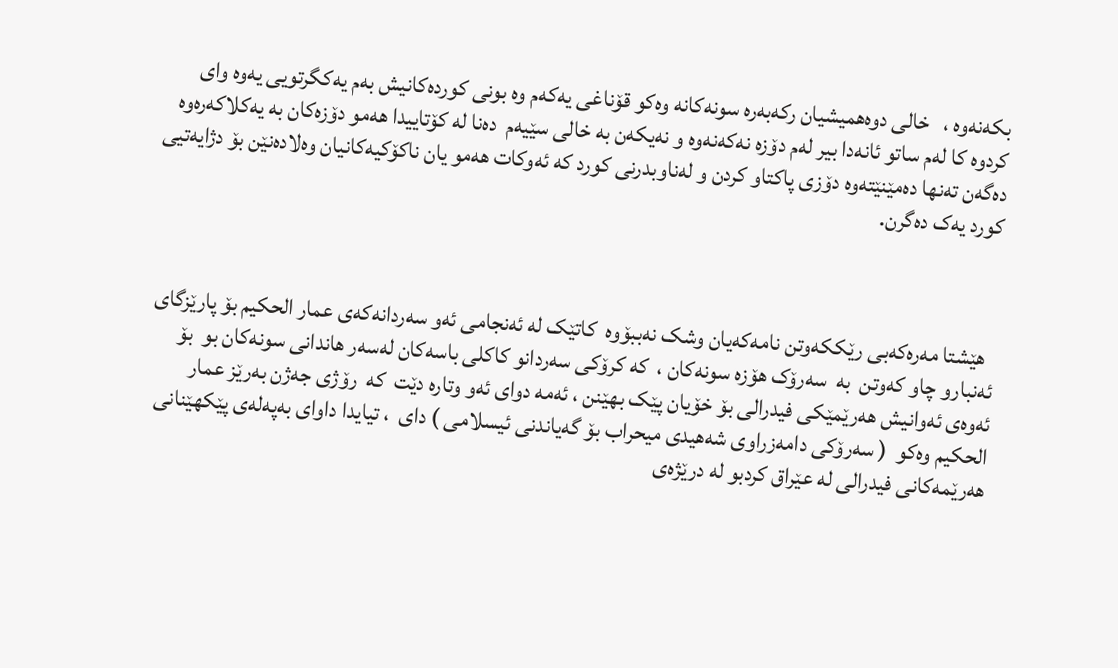بکه‌نه‌وه‌ ،   خالی دوه‌همیشیان رکه‌به‌ره‌ سونه‌کانه‌ وه‌کو قۆناغی یه‌که‌م وه‌ بونی کورده‌کانیش به‌م یه‌کگرتویی یه‌وه‌ وای کردوه‌ کا له‌م ساتو ئانه‌دا بیر له‌م دۆزه‌ نه‌که‌نه‌وه‌ و نه‌یکه‌ن به‌ خالی سێیه‌م  ده‌نا له‌ کۆتاییدا هه‌مو دۆزه‌کان به‌ یه‌کلاکه‌ره‌وه‌ ده‌گه‌ن ته‌نها ده‌مێنێته‌وه‌ دۆزی پاکتاو کردن و له‌ناوبدرنی کورد که‌ ئه‌وکات هه‌مو یان ناکۆکیه‌کانیان وه‌لاده‌نێن بۆ دژایه‌تیی کورد یه‌ک ده‌گرن.



  هێشتا مه‌ره‌که‌بی رێککه‌وتن نامه‌که‌یان وشک نه‌ببۆوه‌  کاتێک له‌ ئه‌نجامی ئه‌و سه‌ردانه‌که‌ی عمار الحکیم بۆ پارێزگای ئه‌نبارو چاو که‌وتن  به‌  سه‌رۆک هۆزه‌ سونه‌کان ،  که‌ کرۆکی سه‌ردانو کاکلی باسه‌کان له‌سه‌ر هاندانی سونه‌کان بو  بۆ ئه‌وه‌ی ئه‌وانیش هه‌رێمێکی فیدرالی بۆ خۆیان پێک بهێنن ، ئه‌مه‌ دوای ئه‌و وتاره‌ دێت  که‌  رۆژی جه‌ژن به‌رێز عمار الحکیم وه‌کو  ( سه‌رۆکی دامه‌زراوی شه‌هیدی میحراب بۆ گه‌یاندنی ئیسلامی ) دای  ، تیایدا داوای به‌په‌له‌ی پێکهێنانی هه‌رێمه‌کانی فیدرالی له‌ عێراق کردبو له‌ درێژه‌ی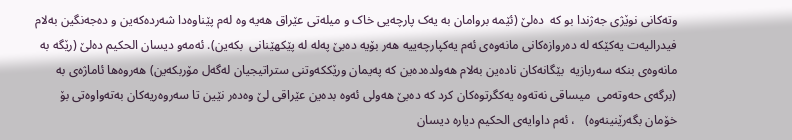وته‌کانی نوێژی جه‌ژندا بو که‌  ده‌لێ (ئێمه‌ بروامان به‌ یه‌ک پارچه‌یی خاک و میله‌تی عێراق هه‌یه‌ وه‌ له‌م پێناوه‌دا شه‌رده‌که‌ین و ده‌جه‌نگین به‌لام فیدرالیه‌ت یه‌کێکه‌ له‌ ده‌روازه‌کانی مانه‌وه‌ی ئه‌م یه‌کپارچه‌ییه‌ هه‌ر بۆیه‌ ده‌بێ په‌له‌ له‌ پێکهێنانی  بکه‌ین). ئه‌مه‌و دیسان الحکیم ده‌لێ (رێگه‌ به‌ مانه‌وه‌ی بنکه‌ سه‌ربازیه‌  بێگانه‌کان ناده‌ین به‌لام هه‌ولده‌ده‌ین که‌ په‌یمان ورێککه‌وتنی ستراتیجیان له‌گه‌ل مۆربکه‌ین) هه‌روه‌ها ئاماژه‌ی به‌ (برگه‌ی حه‌وته‌می  میساقی نه‌ته‌وه‌ یه‌کگرتوه‌کان کرد که‌ ده‌بێ هه‌ولی ئه‌وه‌ بده‌ین عێراقی لێ وه‌ده‌ر نێین تا سه‌روه‌ریه‌کان به‌ته‌واوه‌تی بۆ خۆمان بگه‌رێنینه‌وه‌)   ، ئه‌م داوایه‌ی الحکیم دیاره‌ دیسان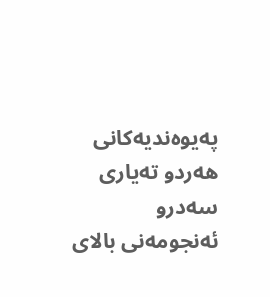په‌یوه‌ندیه‌کانی هه‌ردو ته‌یاری سه‌درو ئه‌نجومه‌نی بالای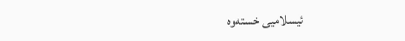ئیسلامیی خسته‌وه‌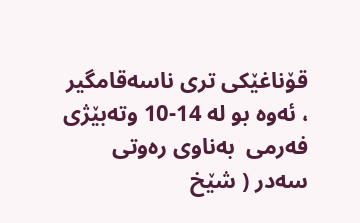قۆناغێکی تری ناسه‌قامگیر  ، ئه‌وه‌ بو له‌ 14-10 وته‌بێژی فه‌رمی  به‌ناوی ره‌وتی سه‌در ( شێخ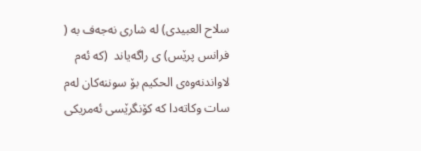سلاح العبیدی) له‌ شاری نه‌جه‌ف به‌ ( فرانس پرێس) ی راگه‌یاند  (که‌ ئه‌م لاواندنه‌وه‌ی الحکیم بۆ سوننه‌کان له‌م سات وکاته‌دا که‌ کۆنگرێسی ئه‌مریکی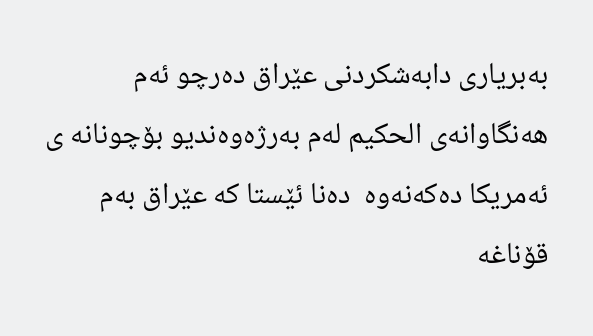به‌بریاری دابه‌شکردنی عێراق ده‌رچو ئه‌م هه‌نگاوانه‌ی الحکیم له‌م به‌رژه‌وه‌ندیو بۆچونانه‌ ی ئه‌مریکا ده‌که‌نه‌وه‌  ده‌نا ئێستا که‌ عێراق به‌م قۆناغه‌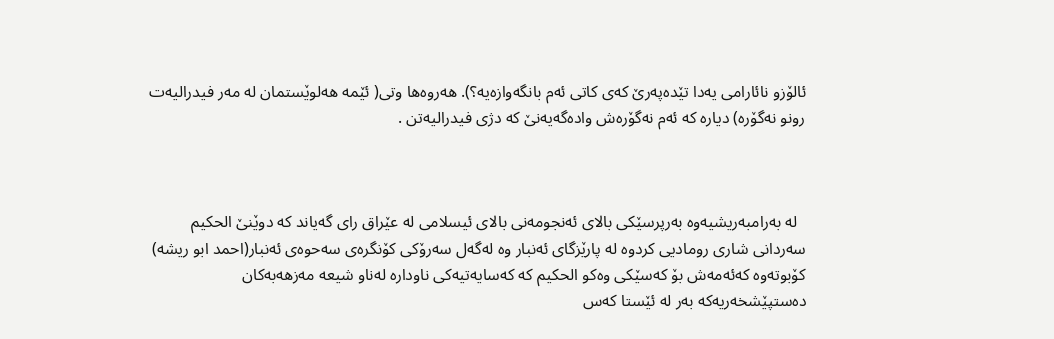ئالۆزو نائارامی یه‌دا تێده‌په‌رێ که‌ی کاتی ئه‌م بانگه‌وازه‌یه‌؟). هه‌روه‌ها وتی( ئێمه‌ هه‌لوێستمان له‌ مه‌ر فیدرالیه‌ت رونو نه‌گۆره‌) دیاره‌ که‌ ئه‌م نه‌گۆره‌ش واده‌گه‌یه‌نێ که‌ دژی فیدرالیه‌تن .



  له‌ به‌رامبه‌ریشیه‌وه‌ به‌رپرسێکی بالای ئه‌نجومه‌نی بالای ئیسلامی له‌ عێراق رای گه‌یاند که‌ دوێنێ الحکیم سه‌ردانی شاری رومادیی کردوه‌ له‌ پارێزگای ئه‌نبار وه‌ له‌گه‌ل سه‌رۆکی کۆنگره‌ی سه‌حوه‌ی ئه‌نبار(احمد ابو ریشه‌) کۆبوته‌وه‌ که‌ئه‌مه‌ش بۆ که‌سێکی وه‌کو الحکیم که‌ که‌سایه‌تیه‌کی ناوداره‌ له‌ناو شیعه‌ مه‌زهه‌به‌کان  ده‌ستپێشخه‌ریه‌که‌ به‌ر له‌ ئێستا که‌س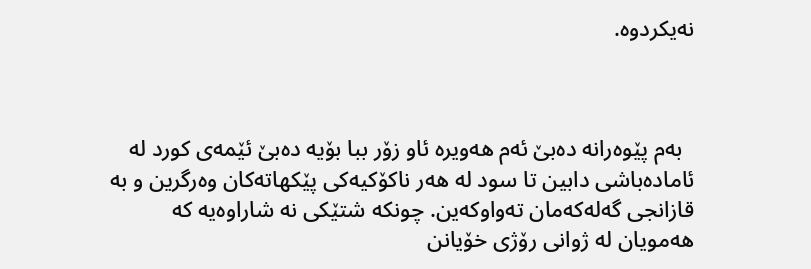نه‌یکردوه‌.



  به‌م پێوه‌رانه‌ ده‌بێ ئه‌م هه‌ویره‌ ئاو زۆر ببا بۆیه‌ ده‌بێ ئێمه‌ی کورد له‌ ئاماده‌باشی دابین تا سود له‌ هه‌ر ناکۆکیه‌کی پێکهاته‌کان وه‌رگرین و به‌ قازانجی گه‌له‌که‌مان ته‌واوکه‌ین. چونکه‌ شتێکی نه‌ شاراوه‌یه‌ که‌  هه‌مویان له‌ ژوانی رۆژی خۆیانن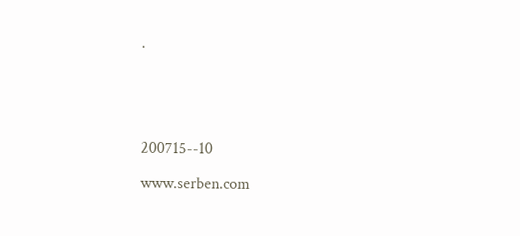.





200715--10

www.serben.com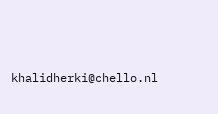khalidherki@chello.nl